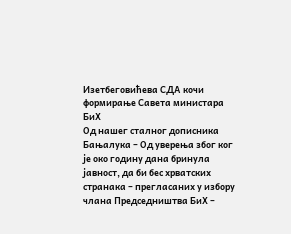Изетбеговићева СДА кочи формирање Савета министара БиХ
Од нашег сталног дописника
Бањалука – Од уверења због ког је око годину дана бринула јавност, да би бес хрватских странака – прегласаних у избору члана Председништва БиХ –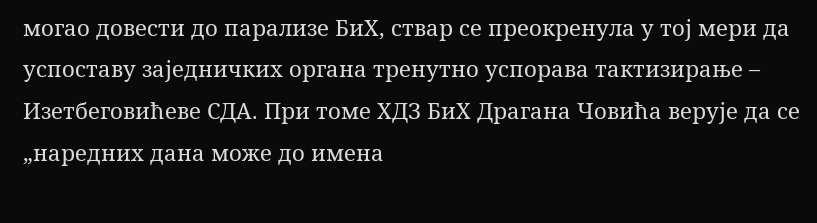могао довести до парализе БиХ, ствар се преокренула у тој мери да успоставу заједничких органа тренутно успорава тактизирање – Изетбеговићеве СДА. При томе ХДЗ БиХ Драгана Човића верује да се „наредних дана може до имена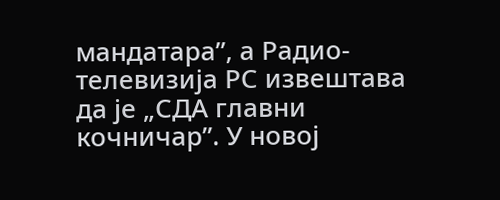мандатара”, а Радио-телевизија РС извештава да је „СДА главни кочничар”. У новој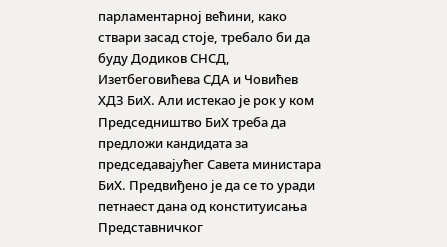парламентарној већини, како ствари засад стоје, требало би да буду Додиков СНСД, Изетбеговићева СДА и Човићев ХДЗ БиХ. Али истекао је рок у ком Председништво БиХ треба да предложи кандидата за председавајућег Савета министара БиХ. Предвиђено је да се то уради петнаест дана од конституисања Представничког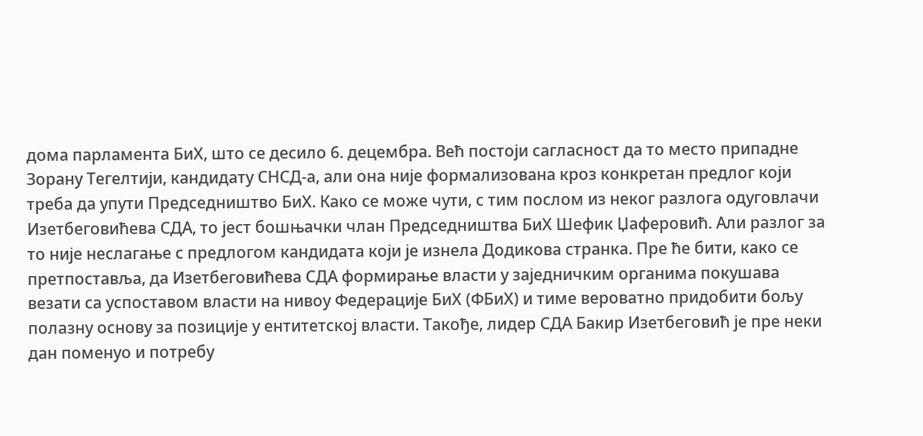дома парламента БиХ, што се десило 6. децембра. Већ постоји сагласност да то место припадне Зорану Тегелтији, кандидату СНСД-а, али она није формализована кроз конкретан предлог који треба да упути Председништво БиХ. Како се може чути, с тим послом из неког разлога одуговлачи Изетбеговићева СДА, то јест бошњачки члан Председништва БиХ Шефик Џаферовић. Али разлог за то није неслагање с предлогом кандидата који је изнела Додикова странка. Пре ће бити, како се претпоставља, да Изетбеговићева СДА формирање власти у заједничким органима покушава везати са успоставом власти на нивоу Федерације БиХ (ФБиХ) и тиме вероватно придобити бољу полазну основу за позиције у ентитетској власти. Такође, лидер СДА Бакир Изетбеговић је пре неки дан поменуо и потребу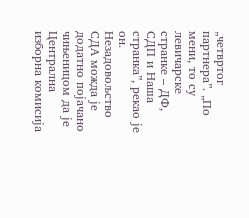„четвртог партнера”. „По мени, то су левичарске странке – ДФ, СДП и Наша странка”, рекао је он.
Незадовољство СДА можда је додатно појачано чињеницом да је Централна изборна комисија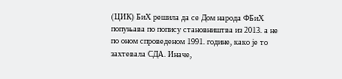(ЦИК) БиХ решила да се Дом народа ФБиХ попуњава по попису становништва из 2013. а не по оном спроведеном 1991. године, како је то захтевала СДА. Иначе,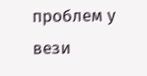проблем у вези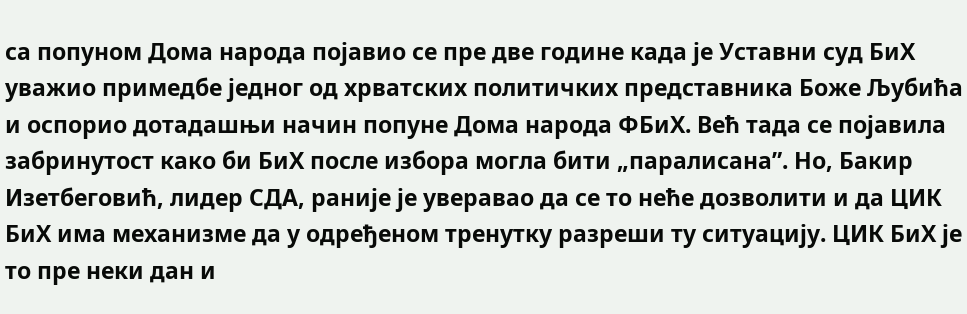са попуном Дома народа појавио се пре две године када је Уставни суд БиХ уважио примедбе једног од хрватских политичких представника Боже Љубића и оспорио дотадашњи начин попуне Дома народа ФБиХ. Већ тада се појавила забринутост како би БиХ после избора могла бити „паралисана”. Но, Бакир Изетбеговић, лидер СДА, раније је уверавао да се то неће дозволити и да ЦИК БиХ има механизме да у одређеном тренутку разреши ту ситуацију. ЦИК БиХ је то пре неки дан и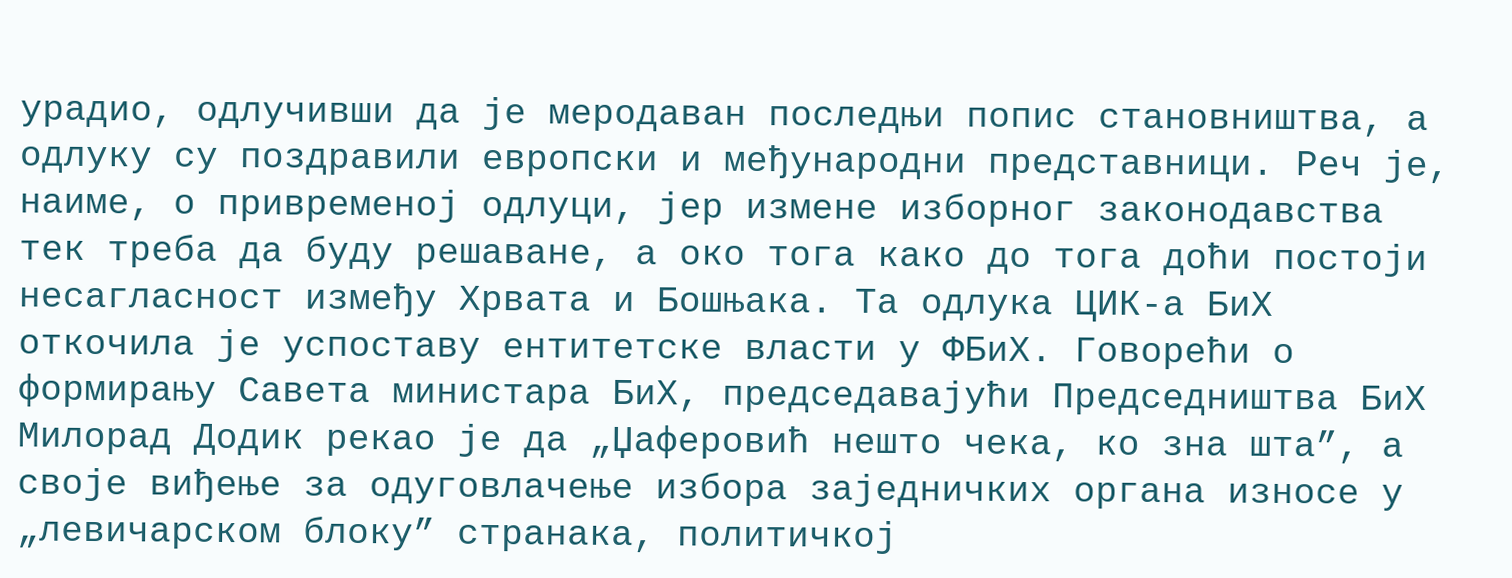урадио, одлучивши да је меродаван последњи попис становништва, а одлуку су поздравили европски и међународни представници. Реч је, наиме, о привременој одлуци, јер измене изборног законодавства тек треба да буду решаване, а око тога како до тога доћи постоји несагласност између Хрвата и Бошњака. Та одлука ЦИК-а БиХ откочила је успоставу ентитетске власти у ФБиХ. Говорећи о формирању Савета министара БиХ, председавајући Председништва БиХ Милорад Додик рекао је да „Џаферовић нешто чека, ко зна шта”, а своје виђење за одуговлачење избора заједничких органа износе у „левичарском блоку” странака, политичкој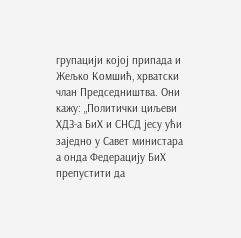групацији којој припада и Жељко Комшић, хрватски члан Председништва. Они кажу: „Политички циљеви ХДЗ-а БиХ и СНСД јесу ући заједно у Савет министара а онда Федерацију БиХ препустити да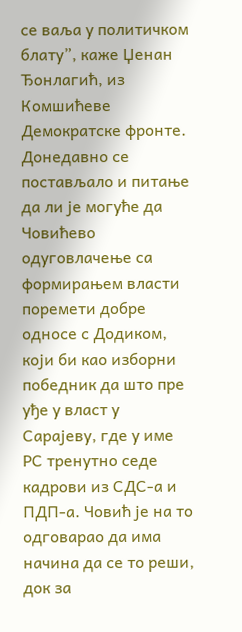се ваља у политичком блату”, каже Џенан Ђонлагић, из Комшићеве Демократске фронте.
Донедавно се постављало и питање да ли је могуће да Човићево одуговлачење са формирањем власти поремети добре односе с Додиком, који би као изборни победник да што пре уђе у власт у Сарајеву, где у име РС тренутно седе кадрови из СДС-а и ПДП-а. Човић је на то одговарао да има начина да се то реши, док за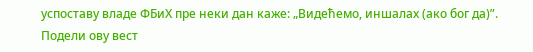успоставу владе ФБиХ пре неки дан каже: „Видећемо, иншалах (ако бог да)”.
Подели ову вест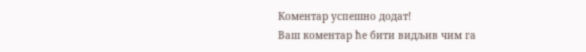Комeнтар успeшно додат!
Ваш комeнтар ћe бити видљив чим га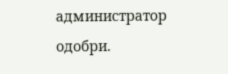администратор одобри.